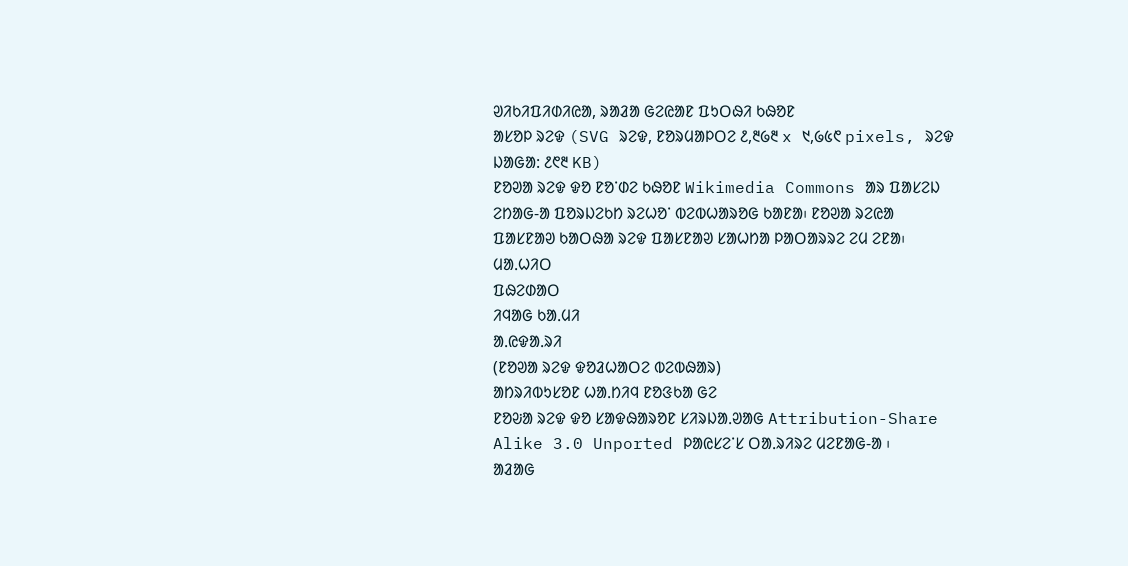ᱣᱤᱠᱤᱯᱤᱰᱤᱭᱟ, ᱨᱟᱲᱟ ᱜᱮᱭᱟᱱ ᱯᱩᱛᱷᱤ ᱠᱷᱚᱱ
ᱟᱥᱚᱞ ᱨᱮᱫ (SVG ᱨᱮᱫ, ᱱᱚᱨᱢᱟᱞᱛᱮ ᱒,᱓᱙᱓ x ᱑,᱙᱕᱖ pixels, ᱨᱮᱫ ᱡᱟᱜᱟ: ᱒᱖᱓ KB)
ᱱᱚᱣᱟ ᱨᱮᱫ ᱫᱚ ᱱᱚᱸᱰᱮ ᱠᱷᱚᱱ Wikimedia Commons ᱟᱨ ᱯᱟᱥᱮᱡ ᱮᱴᱟᱜ-ᱟ ᱯᱚᱨᱡᱮᱠᱴ ᱨᱮᱦᱚᱸ ᱵᱮᱵᱦᱟᱨᱚᱜ ᱠᱟᱱᱟ᱾ ᱱᱚᱣᱟ ᱨᱮᱭᱟ ᱯᱟᱥᱱᱟᱣ ᱠᱟᱛᱷᱟ ᱨᱮᱫ ᱯᱟᱥᱱᱟᱣ ᱥᱟᱦᱴᱟ ᱞᱟᱛᱟᱨᱨᱮ ᱮᱢ ᱮᱱᱟ᱾
ᱢᱟᱹᱦᱤᱛ
ᱯᱷᱮᱰᱟᱛ
ᱤᱧᱟᱜ ᱠᱟᱹᱢᱤ
ᱟᱹᱭᱫᱟᱹᱨᱤ
(ᱱᱚᱣᱟ ᱨᱮᱫ ᱫᱚᱲᱦᱟᱛᱮ ᱵᱮᱵᱷᱟᱨ)
ᱟᱴᱨᱤᱵᱩᱥᱚᱱ ᱦᱟᱹᱴᱤᱧ ᱱᱚᱝᱠᱟ ᱜᱮ
ᱱᱚᱶᱟ ᱨᱮᱫ ᱫᱚ ᱥᱟᱫᱷᱟᱨᱚᱱ ᱥᱤᱨᱡᱟᱹᱣᱟᱜ Attribution-Share Alike 3.0 Unported ᱞᱟᱭᱥᱮᱸᱥ ᱛᱟᱹᱨᱤᱨᱮ ᱢᱮᱱᱟᱜ-ᱟ ᱾
ᱟᱲᱟᱜ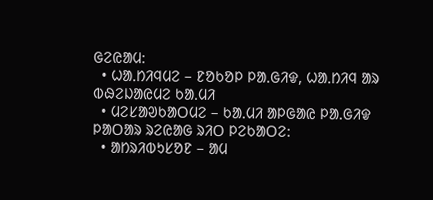ᱜᱮᱭᱟᱢ:
  • ᱦᱟᱹᱴᱤᱧᱢᱮ – ᱱᱚᱠᱚᱞ ᱞᱟᱹᱜᱤᱫ, ᱦᱟᱹᱴᱤᱧ ᱟᱨ ᱵᱷᱮᱡᱟᱭᱢᱮ ᱠᱟᱹᱢᱤ
  • ᱢᱮᱥᱟᱣᱠᱟᱛᱢᱮ – ᱠᱟᱹᱢᱤ ᱟᱞᱜᱟᱭ ᱞᱟᱹᱜᱤᱫ
ᱞᱟᱛᱟᱨ ᱨᱮᱭᱟᱜ ᱨᱤᱛ ᱞᱮᱠᱟᱛᱮ:
  • ᱟᱴᱨᱤᱵᱩᱥᱚᱱ – ᱟᱢ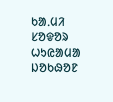ᱠᱟᱹᱢᱤ ᱥᱚᱫᱚᱨ ᱦᱩᱭᱟᱢᱟ ᱡᱚᱠᱷᱚᱱ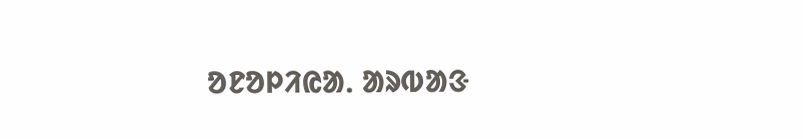ᱚᱱᱚᱞᱤᱭᱟᱹ ᱟᱨᱵᱟᱝ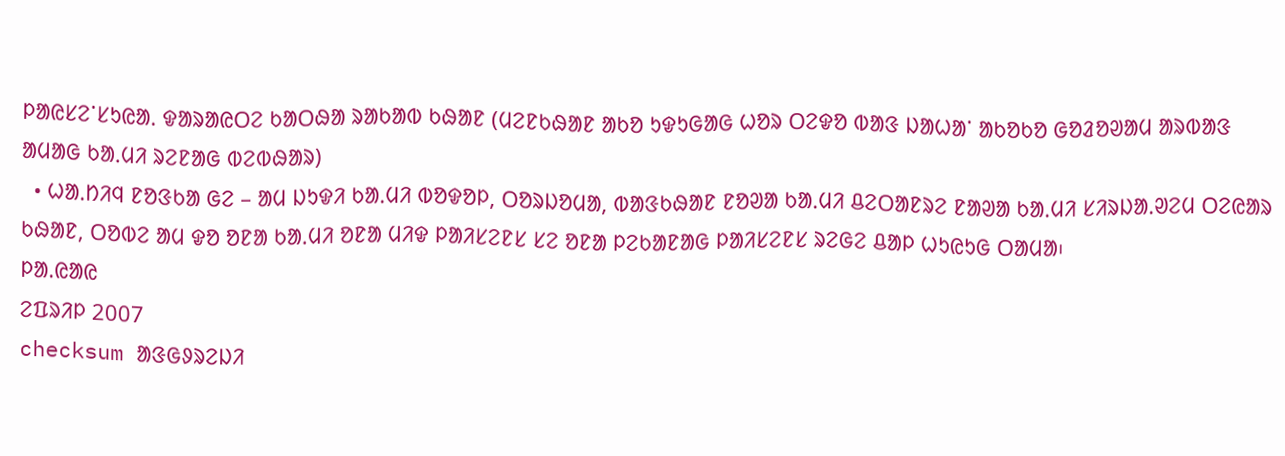ᱞᱟᱭᱥᱮᱸᱥᱩᱭᱟᱹ ᱫᱟᱨᱟᱭᱛᱮ ᱠᱟᱛᱷᱟ ᱨᱟᱠᱟᱵ ᱠᱷᱟᱱ (ᱢᱮᱱᱠᱷᱟᱱ ᱟᱠᱚ ᱩᱫᱩᱜᱟᱜ ᱦᱚᱨ ᱛᱮᱫᱚ ᱵᱟᱝ ᱡᱟᱦᱟᱸ ᱟᱠᱚᱠᱚ ᱜᱚᱲᱚᱣᱟᱢ ᱟᱨᱵᱟᱝ ᱟᱢᱟᱜ ᱠᱟᱹᱢᱤ ᱨᱮᱱᱟᱜ ᱵᱮᱵᱷᱟᱨ)
  • ᱦᱟᱹᱴᱤᱧ ᱱᱚᱝᱠᱟ ᱜᱮ – ᱟᱢ ᱡᱩᱫᱤ ᱠᱟᱹᱢᱤ ᱵᱚᱫᱚᱞ, ᱛᱚᱨᱡᱚᱢᱟ, ᱵᱟᱝᱠᱷᱟᱱ ᱱᱚᱣᱟ ᱠᱟᱹᱢᱤ ᱪᱮᱛᱟᱱᱨᱮ ᱱᱟᱣᱟ ᱠᱟᱹᱢᱤ ᱥᱤᱨᱡᱟᱹᱣᱮᱢ ᱛᱮᱭᱟᱨ ᱠᱷᱟᱱ, ᱛᱚᱵᱮ ᱟᱢ ᱫᱚ ᱚᱱᱟ ᱠᱟᱹᱢᱤ ᱚᱱᱟ ᱢᱤᱫ ᱞᱟᱤᱥᱮᱱᱥ ᱥᱮ ᱚᱱᱟ ᱞᱮᱠᱟᱱᱟᱜ ᱞᱟᱤᱥᱮᱱᱥ ᱨᱮᱜᱮ ᱪᱟᱞ ᱦᱩᱭᱩᱜ ᱛᱟᱢᱟ᱾
ᱞᱟ.ᱭᱟᱭ
ᱮᱯᱨᱤᱞ 2007
checksum ᱟᱝᱜᱽᱨᱮᱡᱤ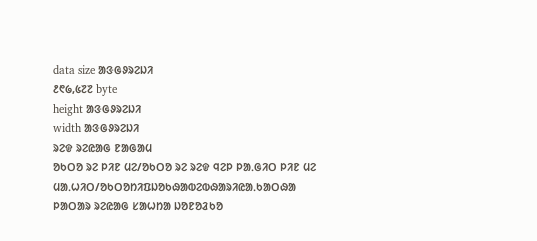data size ᱟᱝᱜᱽᱨᱮᱡᱤ
᱒᱖᱙,᱕᱗᱗ byte
height ᱟᱝᱜᱽᱨᱮᱡᱤ
width ᱟᱝᱜᱽᱨᱮᱡᱤ
ᱨᱮᱫ ᱨᱮᱭᱟᱜ ᱱᱟᱜᱟᱢ
ᱚᱠᱛᱚ ᱨᱮ ᱞᱤᱱ ᱢᱮ/ᱚᱠᱛᱚ ᱨᱮ ᱨᱮᱫ ᱧᱮᱞ ᱞᱟᱹᱜᱤᱛ ᱞᱤᱱ ᱢᱮ
ᱢᱟᱹᱦᱤᱛ/ᱚᱠᱛᱚᱴᱤᱯᱡᱚᱠᱷᱟᱵᱮᱵᱷᱟᱨᱤᱭᱟᱹᱠᱟᱛᱷᱟ
ᱞᱟᱛᱟᱨ ᱨᱮᱭᱟᱜ ᱥᱟᱦᱴᱟ ᱡᱚᱱᱚᱲᱠᱚ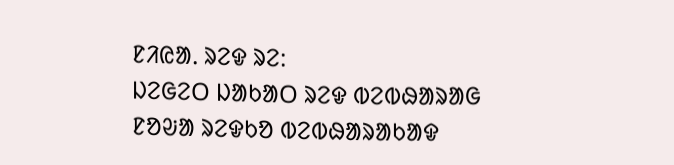ᱱᱤᱭᱟᱹ ᱨᱮᱫ ᱨᱮ:
ᱡᱮᱜᱮᱛ ᱡᱟᱠᱟᱛ ᱨᱮᱫ ᱵᱮᱵᱷᱟᱨᱟᱜ
ᱱᱚᱶᱟ ᱨᱮᱫᱠᱚ ᱵᱮᱵᱷᱟᱨᱟᱠᱟᱫ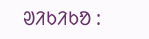ᱣᱤᱠᱤᱠᱚ :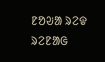ᱱᱚᱶᱟ ᱨᱮᱫ ᱨᱮᱱᱟᱜ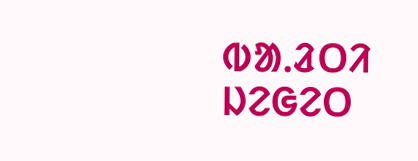ᱵᱟᱹᱲᱛᱤ ᱡᱮᱜᱮᱛ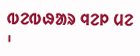ᱵᱮᱵᱷᱟᱨ ᱧᱮᱞ ᱢᱮ ᱾